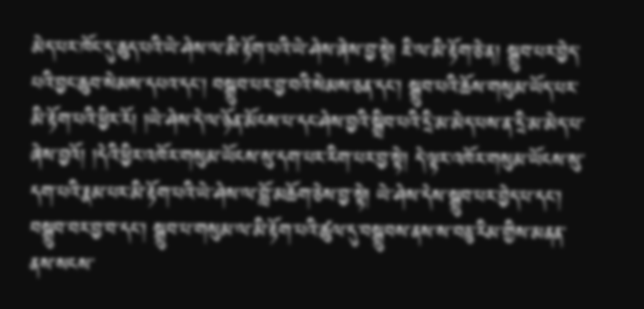མེད་པར་ཁོང་དུ་ཆུད་པའི་ཡེ་ཤེས་ལ་མི་རྟོག་པའི་ཡེ་ཤེས་ཞེས་བྱ་སྟེ། ཇི་ལ་མི་རྟོག་ཅེ་ན། སྒྲུབ་པར་བྱེད་པའི་བྱང་ཆུབ་སེམས་དཔའ་དང་། བསྒྲུབ་པར་བྱ་བའི་སེམས་ཅན་དང་། སྒྲུབ་པའི་ཆོས་གསུམ་ཡོད་པར་མི་རྟོག་པའི་ཕྱིར་རོ། །ཡེ་ཤེས་དེ་ལ་ཉོན་མོངས་པ་དང་ཤེས་བྱའི་སྒྲིབ་པའི་དྲི་མ་མེད་པས་ན་དྲི་མ་མེད་པ་ཞེས་བྱའོ། །དེའི་ཕྱིར་འཁོར་གསུམ་ཡོངས་སུ་དག་པར་རིག་པར་བྱ་སྟེ། དེ་ལྟར་འཁོར་གསུམ་ཡོངས་སུ་དག་པའི་རྣམ་པར་མི་རྟོག་པའི་ཡེ་ཤེས་ལ་བློ་མཆོག་ཅེས་བྱ་སྟེ། ཡེ་ཤེས་དེས་སྒྲུབ་པར་བྱེད་པ་དང་། བསྒྲུབ་བར་བྱ་བ་དང་། སྒྲུབ་པ་གསུམ་ལ་མི་རྟོག་པའི་ཚུལ་དུ་བསྒྲུབས་ནས་ས་བཅུ་རིམ་གྱིས་མནན་ནས་སངས་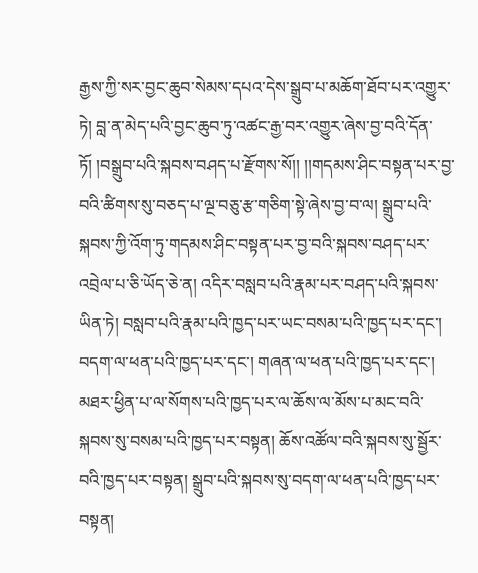རྒྱས་ཀྱི་སར་བྱང་ཆུབ་སེམས་དཔའ་དེས་སྒྲུབ་པ་མཆོག་ཐོབ་པར་འགྱུར་ཏེ། བླ་ན་མེད་པའི་བྱང་ཆུབ་ཏུ་འཚང་རྒྱ་བར་འགྱུར་ཞེས་བྱ་བའི་དོན་ཏོ། །བསྒྲུབ་པའི་སྐབས་བཤད་པ་རྫོགས་སོ།། །།གདམས་ཤིང་བསྟན་པར་བྱ་བའི་ཚིགས་སུ་བཅད་པ་ལྔ་བཅུ་རྩ་གཅིག་སྟེ་ཞེས་བྱ་བ་ལ། སྒྲུབ་པའི་སྐབས་ཀྱི་འོག་ཏུ་གདམས་ཤིང་བསྟན་པར་བྱ་བའི་སྐབས་བཤད་པར་འབྲེལ་པ་ཅི་ཡོད་ཅེ་ན། འདིར་བསླབ་པའི་རྣམ་པར་བཤད་པའི་སྐབས་ཡིན་ཏེ། བསླབ་པའི་རྣམ་པའི་ཁྱད་པར་ཡང་བསམ་པའི་ཁྱད་པར་དང་། བདག་ལ་ཕན་པའི་ཁྱད་པར་དང་། གཞན་ལ་ཕན་པའི་ཁྱད་པར་དང་། མཐར་ཕྱིན་པ་ལ་སོགས་པའི་ཁྱད་པར་ལ་ཆོས་ལ་མོས་པ་མང་བའི་སྐབས་སུ་བསམ་པའི་ཁྱད་པར་བསྟན། ཆོས་འཚོལ་བའི་སྐབས་སུ་སྦྱོར་བའི་ཁྱད་པར་བསྟན། སྒྲུབ་པའི་སྐབས་སུ་བདག་ལ་ཕན་པའི་ཁྱད་པར་བསྟན།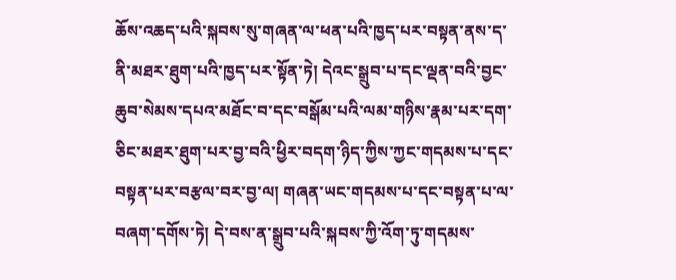ཆོས་འཆད་པའི་སྐབས་སུ་གཞན་ལ་ཕན་པའི་ཁྱད་པར་བསྟན་ནས་ད་ནི་མཐར་ཐུག་པའི་ཁྱད་པར་སྟོན་ཏེ། དེའང་སྒྲུབ་པ་དང་ལྡན་བའི་བྱང་ཆུབ་སེམས་དཔའ་མཐོང་བ་དང་བསྒོམ་པའི་ལམ་གཉིས་རྣམ་པར་དག་ཅིང་མཐར་ཐུག་པར་བྱ་བའི་ཕྱིར་བདག་ཉིད་ཀྱིས་ཀྱང་གདམས་པ་དང་བསྟན་པར་བརྩལ་བར་བྱ་ལ། གཞན་ཡང་གདམས་པ་དང་བསྟན་པ་ལ་བཞག་དགོས་ཏེ། དེ་བས་ན་སྒྲུབ་པའི་སྐབས་ཀྱི་འོག་ཏུ་གདམས་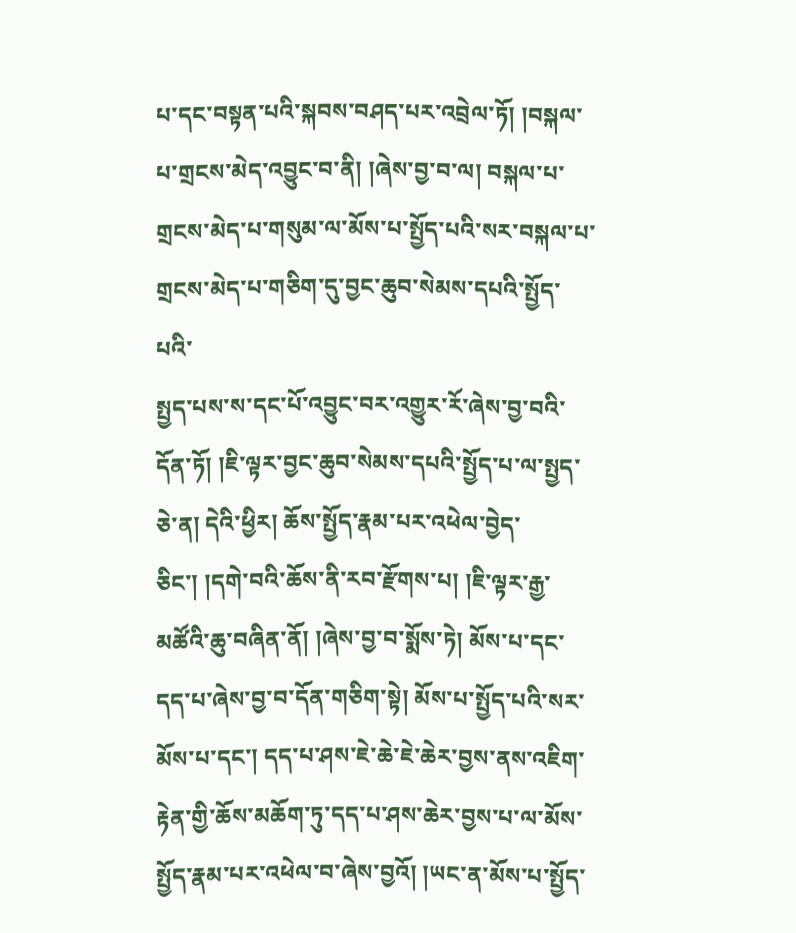པ་དང་བསྟན་པའི་སྐབས་བཤད་པར་འབྲེལ་ཏོ། །བསྐལ་པ་གྲངས་མེད་འབྱུང་བ་ནི། །ཞེས་བྱ་བ་ལ། བསྐལ་པ་གྲངས་མེད་པ་གསུམ་ལ་མོས་པ་སྤྱོད་པའི་སར་བསྐལ་པ་གྲངས་མེད་པ་གཅིག་དུ་བྱང་ཆུབ་སེམས་དཔའི་སྤྱོད་པའི་
སྤྱད་པས་ས་དང་པོ་འབྱུང་བར་འགྱུར་རོ་ཞེས་བྱ་བའི་དོན་ཏོ། །ཇི་ལྟར་བྱང་ཆུབ་སེམས་དཔའི་སྤྱོད་པ་ལ་སྤྱད་ཅེ་ན། དེའི་ཕྱིར། ཆོས་སྤྱོད་རྣམ་པར་འཕེལ་བྱེད་ཅིང་། །དགེ་བའི་ཆོས་ནི་རབ་རྫོགས་པ། །ཇི་ལྟར་རྒྱ་མཚོའི་ཆུ་བཞིན་ནོ། །ཞེས་བྱ་བ་སྨོས་ཏེ། མོས་པ་དང་དད་པ་ཞེས་བྱ་བ་དོན་གཅིག་སྟེ། མོས་པ་སྤྱོད་པའི་སར་མོས་པ་དང་། དད་པ་ཤས་ཇེ་ཆེ་ཇེ་ཆེར་བྱས་ནས་འཇིག་རྟེན་གྱི་ཆོས་མཆོག་ཏུ་དད་པ་ཤས་ཆེར་བྱས་པ་ལ་མོས་སྤྱོད་རྣམ་པར་འཕེལ་བ་ཞེས་བྱའོ། །ཡང་ན་མོས་པ་སྤྱོད་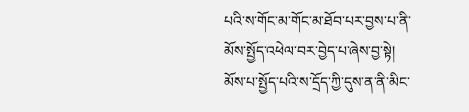པའི་ས་གོང་མ་གོང་མ་ཐོབ་པར་བྱས་པ་ནི་མོས་སྤྱོད་འཕེལ་བར་བྱེད་པ་ཞེས་བྱ་སྟེ། མོས་པ་སྤྱོད་པའི་ས་དྲོད་ཀྱི་དུས་ན་ནི་མིང་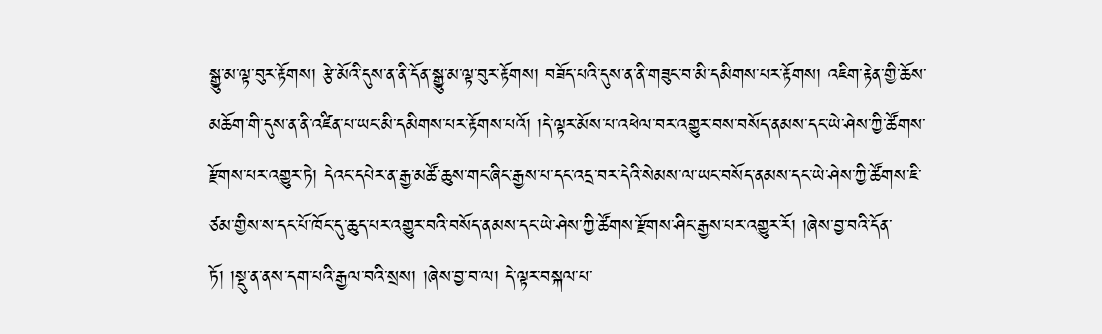སྒྱུ་མ་ལྟ་བུར་རྟོགས། རྩེ་མོའི་དུས་ན་ནི་དོན་སྒྱུ་མ་ལྟ་བུར་རྟོགས། བཟོད་པའི་དུས་ན་ནི་གཟུང་བ་མི་དམིགས་པར་རྟོགས། འཇིག་རྟེན་གྱི་ཆོས་མཆོག་གི་དུས་ན་ནི་འཛིན་པ་ཡང་མི་དམིགས་པར་རྟོགས་པའོ། །དེ་ལྟར་མོས་པ་འཕེལ་བར་འགྱུར་བས་བསོད་ནམས་དང་ཡེ་ཤེས་ཀྱི་ཚོགས་རྫོགས་པར་འགྱུར་ཏེ། དེའང་དཔེར་ན་རྒྱ་མཚོ་ཆུས་གང་ཞིང་རྒྱས་པ་དང་འདྲ་བར་དེའི་སེམས་ལ་ཡང་བསོད་ནམས་དང་ཡེ་ཤེས་ཀྱི་ཚོགས་ཇི་ཙམ་གྱིས་ས་དང་པོ་ཁོང་དུ་ཆུད་པར་འགྱུར་བའི་བསོད་ནམས་དང་ཡེ་ཤེས་ཀྱི་ཚོགས་རྫོགས་ཤིང་རྒྱས་པར་འགྱུར་རོ། །ཞེས་བྱ་བའི་དོན་ཏོ། །སྡུ་ན་ནས་དག་པའི་རྒྱལ་བའི་སྲས། །ཞེས་བྱ་བ་ལ། དེ་ལྟར་བསྐལ་པ་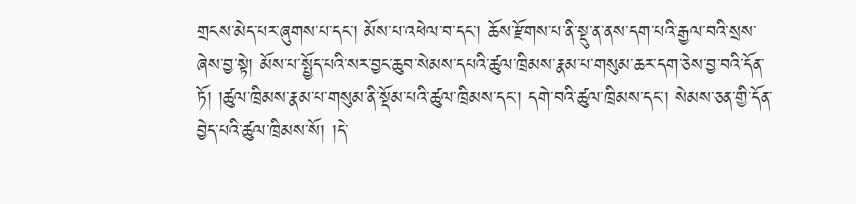གྲངས་མེད་པར་ཞུགས་པ་དང་། མོས་པ་འཕེལ་བ་དང་། ཆོས་རྫོགས་པ་ནི་སྡུ་ན་ནས་དག་པའི་རྒྱལ་བའི་སྲས་ཞེས་བྱ་སྟེ། མོས་པ་སྤྱོད་པའི་སར་བྱང་ཆུབ་སེམས་དཔའི་ཚུལ་ཁྲིམས་རྣམ་པ་གསུམ་ཆར་དག་ཅེས་བྱ་བའི་དོན་ཏོ། །ཚུལ་ཁྲིམས་རྣམ་པ་གསུམ་ནི་སྡོམ་པའི་ཚུལ་ཁྲིམས་དང་། དགེ་བའི་ཚུལ་ཁྲིམས་དང་། སེམས་ཅན་གྱི་དོན་བྱེད་པའི་ཚུལ་ཁྲིམས་སོ། །དེ་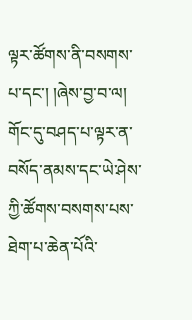ལྟར་ཚོགས་ནི་བསགས་པ་དང་། །ཞེས་བྱ་བ་ལ། གོང་དུ་བཤད་པ་ལྟར་ན་བསོད་ནམས་དང་ཡེ་ཤེས་ཀྱི་ཚོགས་བསགས་པས་ཐེག་པ་ཆེན་པོའི་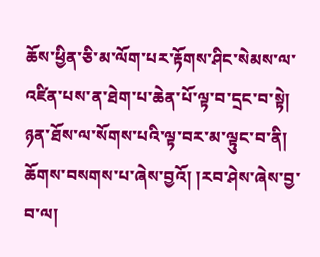ཆོས་ཕྱིན་ཅི་མ་ལོག་པར་རྟོགས་ཤིང་སེམས་ལ་འཛིན་པས་ན་ཐེག་པ་ཆེན་པོ་ལྟ་བ་དྲང་བ་སྟེ། ཉན་ཐོས་ལ་སོགས་པའི་ལྟ་བར་མ་ལྟུང་བ་ནི། ཆོགས་བསགས་པ་ཞེས་བྱའོ། །རབ་ཤེས་ཞེས་བྱ་བ་ལ།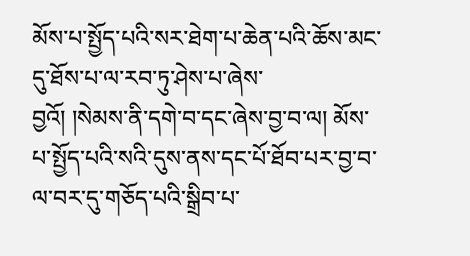མོས་པ་སྤྱོད་པའི་སར་ཐེག་པ་ཆེན་པའི་ཆོས་མང་དུ་ཐོས་པ་ལ་རབ་ཏུ་ཤེས་པ་ཞེས་
བྱའོ། །སེམས་ནི་དགེ་བ་དང་ཞེས་བྱ་བ་ལ། མོས་པ་སྤྱོད་པའི་སའི་དུས་ནས་དང་པོ་ཐོབ་པར་བྱ་བ་ལ་བར་དུ་གཅོད་པའི་སྒྲིབ་པ་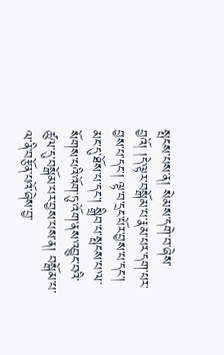སྤངས་པས་ན། སེམས་དགེ་བ་ཞེས་བྱའོ། །དེ་ལྟར་བསྒོམ་པ་རྣམ་པར་དག་པར་བྱས་པ་དང་། ལྟ་བ་དྲང་པོར་བྱས་པ་དང་། མང་དུ་ཐོས་པ་དང་། སྒྲིབ་པ་སྤངས་པ་ལ་སོགས་པའི་འོག་ཏུ་འོག་ནས་འབྱུང་བའི་ཚུལ་དུ་བསྒོམ་པར་བྱས་པས་ན། བསྒོམ་པ་ལ་ནི་བརྩོན་པའོ་ཞེས་བྱ་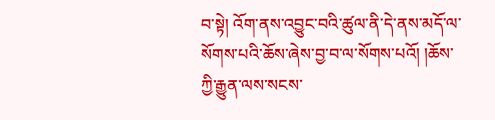བ་སྟེ། འོག་ནས་འབྱུང་བའི་ཚུལ་ནི་དེ་ནས་མདོ་ལ་སོགས་པའི་ཆོས་ཞེས་བྱ་བ་ལ་སོགས་པའོ། །ཆོས་ཀྱི་རྒྱུན་ལས་སངས་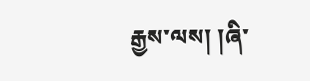རྒྱས་ལས། །ཞི་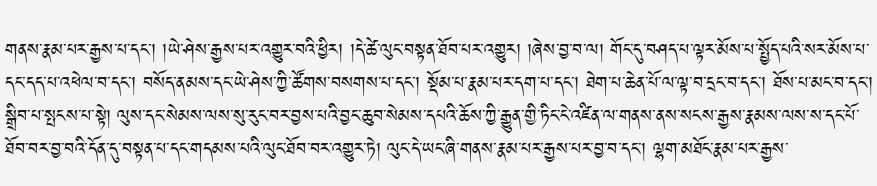གནས་རྣམ་པར་རྒྱས་པ་དང་། །ཡེ་ཤེས་རྒྱས་པར་འགྱུར་བའི་ཕྱིར། །དེ་ཚེ་ལུང་བསྟན་ཐོབ་པར་འགྱུར། །ཞེས་བྱ་བ་ལ། གོང་དུ་བཤད་པ་ལྟར་མོས་པ་སྤྱོད་པའི་སར་མོས་པ་དང་དད་པ་འཕེལ་བ་དང་། བསོད་ནམས་དང་ཡེ་ཤེས་ཀྱི་ཚོགས་བསགས་པ་དང་། སྡོམ་པ་རྣམ་པར་དག་པ་དང་། ཐེག་པ་ཆེན་པོ་ལ་ལྟ་བ་དྲང་བ་དང་། ཐོས་པ་མང་བ་དང་། སྒྲིབ་པ་སྤངས་པ་སྟེ། ལུས་དང་སེམས་ལས་སུ་རུང་བར་བྱས་པའི་བྱང་ཆུབ་སེམས་དཔའི་ཆོས་ཀྱི་རྒྱུན་གྱི་ཏིང་ངེ་འཛིན་ལ་གནས་ནས་སངས་རྒྱས་རྣམས་ལས་ས་དང་པོ་ཐོབ་བར་བྱ་བའི་དོན་དུ་བསྟན་པ་དང་གདམས་པའི་ལུང་ཐོབ་བར་འགྱུར་ཏེ། ལུང་དེ་ཡང་ཞི་གནས་རྣམ་པར་རྒྱས་པར་བྱ་བ་དང་། ལྷག་མཐོང་རྣམ་པར་རྒྱས་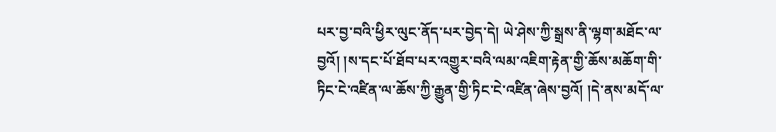པར་བྱ་བའི་ཕྱིར་ལུང་ནོད་པར་བྱེད་དེ། ཡེ་ཤེས་ཀྱི་སྒྲས་ནི་ལྷག་མཐོང་ལ་བྱའོ། །ས་དང་པོ་ཐོབ་པར་འགྱུར་བའི་ལམ་འཇིག་རྟེན་གྱི་ཆོས་མཆོག་གི་ཏིང་ངེ་འཛིན་ལ་ཆོས་ཀྱི་རྒྱུན་གྱི་ཏིང་ངེ་འཛིན་ཞེས་བྱའོ། །དེ་ནས་མདོ་ལ་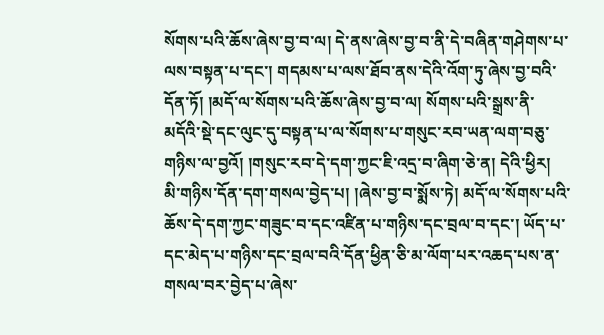སོགས་པའི་ཆོས་ཞེས་བྱ་བ་ལ། དེ་ནས་ཞེས་བྱ་བ་ནི་དེ་བཞིན་གཤེགས་པ་ལས་བསྟན་པ་དང་། གདམས་པ་ལས་ཐོབ་ནས་དེའི་འོག་ཏུ་ཞེས་བྱ་བའི་དོན་ཏོ། །མདོ་ལ་སོགས་པའི་ཆོས་ཞེས་བྱ་བ་ལ། སོགས་པའི་སྒྲས་ནི་མདོའི་སྡེ་དང་ལུང་དུ་བསྟན་པ་ལ་སོགས་པ་གསུང་རབ་ཡན་ལག་བཅུ་གཉིས་ལ་བྱའོ། །གསུང་རབ་དེ་དག་ཀྱང་ཇི་འདྲ་བ་ཞིག་ཅེ་ན། དེའི་ཕྱིར། མི་གཉིས་དོན་དག་གསལ་བྱེད་པ། །ཞེས་བྱ་བ་སྨོས་ཏེ། མདོ་ལ་སོགས་པའི་ཆོས་དེ་དག་ཀྱང་གཟུང་བ་དང་འཛིན་པ་གཉིས་དང་བྲལ་བ་དང་། ཡོད་པ་དང་མེད་པ་གཉིས་དང་བྲལ་བའི་དོན་ཕྱིན་ཅི་མ་ལོག་པར་འཆད་པས་ན་གསལ་བར་བྱེད་པ་ཞེས་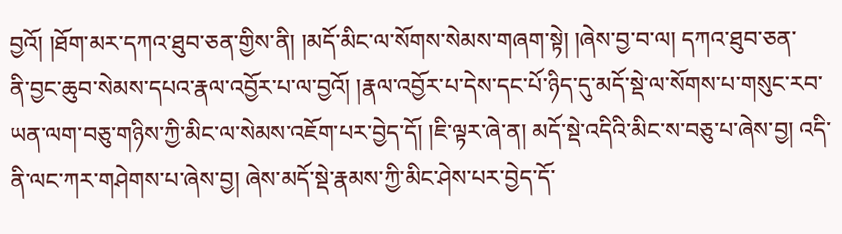བྱའོ། །ཐོག་མར་དཀའ་ཐུབ་ཅན་གྱིས་ནི། །མདོ་མིང་ལ་སོགས་སེམས་གཞག་སྟེ། །ཞེས་བྱ་བ་ལ། དཀའ་ཐུབ་ཅན་
ནི་བྱང་ཆུབ་སེམས་དཔའ་རྣལ་འབྱོར་པ་ལ་བྱའོ། །རྣལ་འབྱོར་པ་དེས་དང་པོ་ཉིད་དུ་མདོ་སྡེ་ལ་སོགས་པ་གསུང་རབ་ཡན་ལག་བཅུ་གཉིས་ཀྱི་མིང་ལ་སེམས་འཇོག་པར་བྱེད་དོ། །ཇི་ལྟར་ཞེ་ན། མདོ་སྡེ་འདིའི་མིང་ས་བཅུ་པ་ཞེས་བྱ། འདི་ནི་ལང་ཀར་གཤེགས་པ་ཞེས་བྱ། ཞེས་མདོ་སྡེ་རྣམས་ཀྱི་མིང་ཤེས་པར་བྱེད་དོ་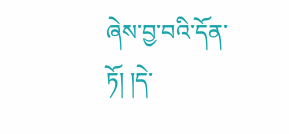ཞེས་བྱ་བའི་དོན་ཏོ། །དེ་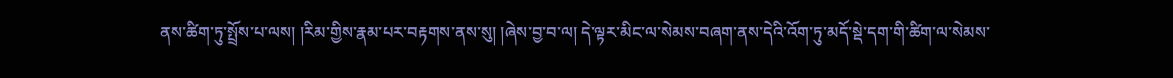ནས་ཚིག་ཏུ་སྤྲོས་པ་ལས། །རིམ་གྱིས་རྣམ་པར་བརྟགས་ནས་སུ། །ཞེས་བྱ་བ་ལ། དེ་ལྟར་མིང་ལ་སེམས་བཞག་ནས་དེའི་འོག་ཏུ་མདོ་སྡེ་དག་གི་ཚིག་ལ་སེམས་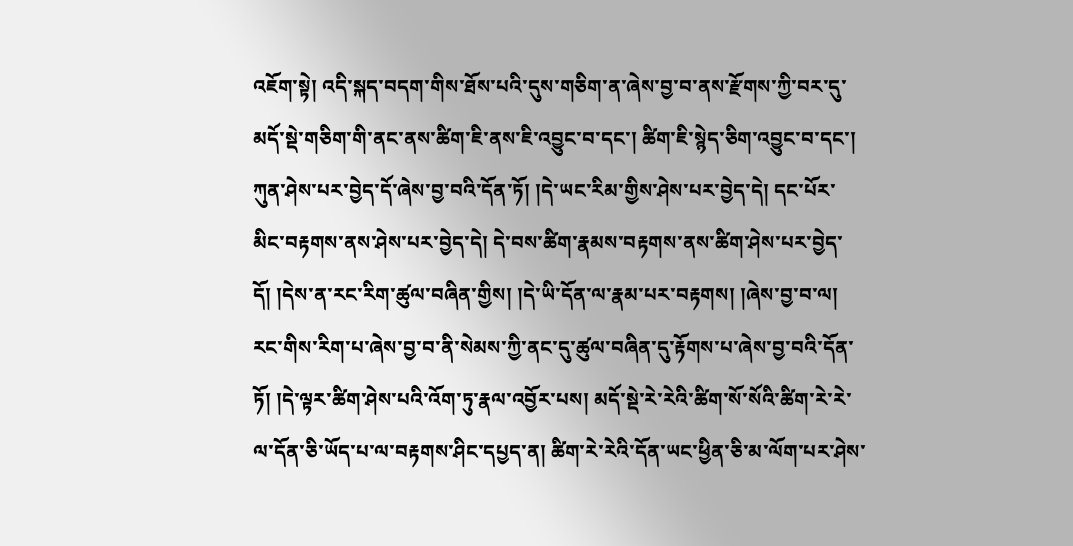འཇོག་སྟེ། འདི་སྐད་བདག་གིས་ཐོས་པའི་དུས་གཅིག་ན་ཞེས་བྱ་བ་ནས་རྫོགས་ཀྱི་བར་དུ་མདོ་སྡེ་གཅིག་གི་ནང་ནས་ཚིག་ཇི་ནས་ཇི་འབྱུང་བ་དང་། ཚིག་ཇི་སྙེད་ཅིག་འབྱུང་བ་དང་། ཀུན་ཤེས་པར་བྱེད་དོ་ཞེས་བྱ་བའི་དོན་ཏོ། །དེ་ཡང་རིམ་གྱིས་ཤེས་པར་བྱེད་དེ། དང་པོར་མིང་བརྟགས་ནས་ཤེས་པར་བྱེད་དེ། དེ་བས་ཚིག་རྣམས་བརྟགས་ནས་ཚིག་ཤེས་པར་བྱེད་དོ། །དེས་ན་རང་རིག་ཚུལ་བཞིན་གྱིས། །དེ་ཡི་དོན་ལ་རྣམ་པར་བརྟགས། །ཞེས་བྱ་བ་ལ། རང་གིས་རིག་པ་ཞེས་བྱ་བ་ནི་སེམས་ཀྱི་ནང་དུ་ཚུལ་བཞིན་དུ་རྟོགས་པ་ཞེས་བྱ་བའི་དོན་ཏོ། །དེ་ལྟར་ཚིག་ཤེས་པའི་འོག་ཏུ་རྣལ་འབྱོར་པས། མདོ་སྡེ་རེ་རེའི་ཚིག་སོ་སོའི་ཚིག་རེ་རེ་ལ་དོན་ཅི་ཡོད་པ་ལ་བརྟགས་ཤིང་དཔྱད་ན། ཚིག་རེ་རེའི་དོན་ཡང་ཕྱིན་ཅི་མ་ལོག་པར་ཤེས་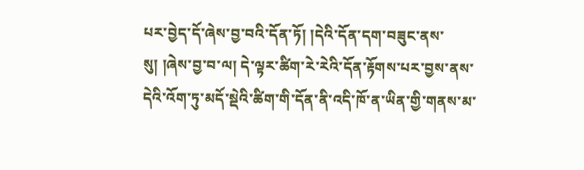པར་བྱེད་དོ་ཞེས་བྱ་བའི་དོན་ཏོ། །དེའི་དོན་དག་བཟུང་ནས་སུ། །ཞེས་བྱ་བ་ལ། དེ་ལྟར་ཚིག་རེ་རེའི་དོན་རྟོགས་པར་བྱས་ནས་དེའི་འོག་ཏུ་མདོ་སྡེའི་ཚིག་གི་དོན་ནི་འདི་ཁོ་ན་ཡིན་གྱི་གནས་མ་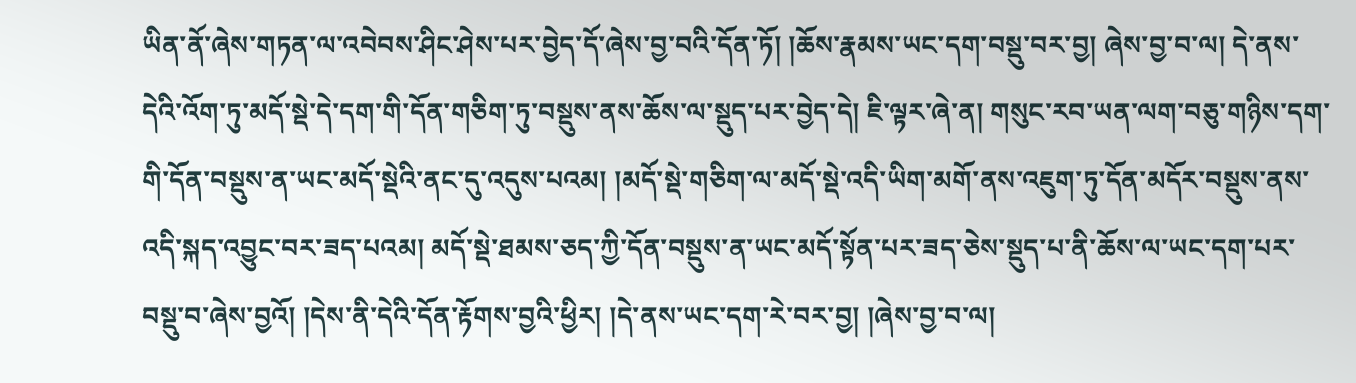ཡིན་ནོ་ཞེས་གཏན་ལ་འབེབས་ཤིང་ཤེས་པར་བྱེད་དོ་ཞེས་བྱ་བའི་དོན་ཏོ། །ཆོས་རྣམས་ཡང་དག་བསྡུ་བར་བྱ། ཞེས་བྱ་བ་ལ། དེ་ནས་དེའི་འོག་ཏུ་མདོ་སྡེ་དེ་དག་གི་དོན་གཅིག་ཏུ་བསྡུས་ནས་ཆོས་ལ་སྡུད་པར་བྱེད་དེ། ཇི་ལྟར་ཞེ་ན། གསུང་རབ་ཡན་ལག་བཅུ་གཉིས་དག་གི་དོན་བསྡུས་ན་ཡང་མདོ་སྡེའི་ནང་དུ་འདུས་པའམ། །མདོ་སྡེ་གཅིག་ལ་མདོ་སྡེ་འདི་ཡིག་མགོ་ནས་འཇུག་ཏུ་དོན་མདོར་བསྡུས་ནས་འདི་སྐད་འབྱུང་བར་ཟད་པའམ། མདོ་སྡེ་ཐམས་ཅད་ཀྱི་དོན་བསྡུས་ན་ཡང་མདོ་སྟོན་པར་ཟད་ཅེས་སྡུད་པ་ནི་ཆོས་ལ་ཡང་དག་པར་བསྡུ་བ་ཞེས་བྱའོ། །དེས་ནི་དེའི་དོན་རྟོགས་བྱའི་ཕྱིར། །དེ་ནས་ཡང་དག་རེ་བར་བྱ། །ཞེས་བྱ་བ་ལ།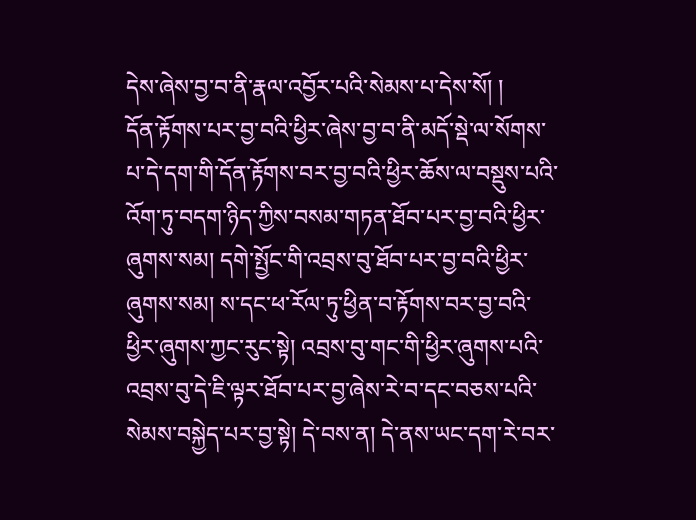དེས་ཞེས་བྱ་བ་ནི་རྣལ་འབྱོར་པའི་སེམས་པ་དེས་སོ། །
དོན་རྟོགས་པར་བྱ་བའི་ཕྱིར་ཞེས་བྱ་བ་ནི་མདོ་སྡེ་ལ་སོགས་པ་དེ་དག་གི་དོན་རྟོགས་བར་བྱ་བའི་ཕྱིར་ཆོས་ལ་བསྡུས་པའི་འོག་ཏུ་བདག་ཉིད་ཀྱིས་བསམ་གཏན་ཐོབ་པར་བྱ་བའི་ཕྱིར་ཞུགས་སམ། དགེ་སྤྱོང་གི་འབྲས་བུ་ཐོབ་པར་བྱ་བའི་ཕྱིར་ཞུགས་སམ། ས་དང་ཕ་རོལ་ཏུ་ཕྱིན་བ་རྟོགས་བར་བྱ་བའི་ཕྱིར་ཞུགས་ཀྱང་རུང་སྟེ། འབྲས་བུ་གང་གི་ཕྱིར་ཞུགས་པའི་འབྲས་བུ་དེ་ཇི་ལྟར་ཐོབ་པར་བྱ་ཞེས་རེ་བ་དང་བཅས་པའི་སེམས་བསྐྱེད་པར་བྱ་སྟེ། དེ་བས་ན། དེ་ནས་ཡང་དག་རེ་བར་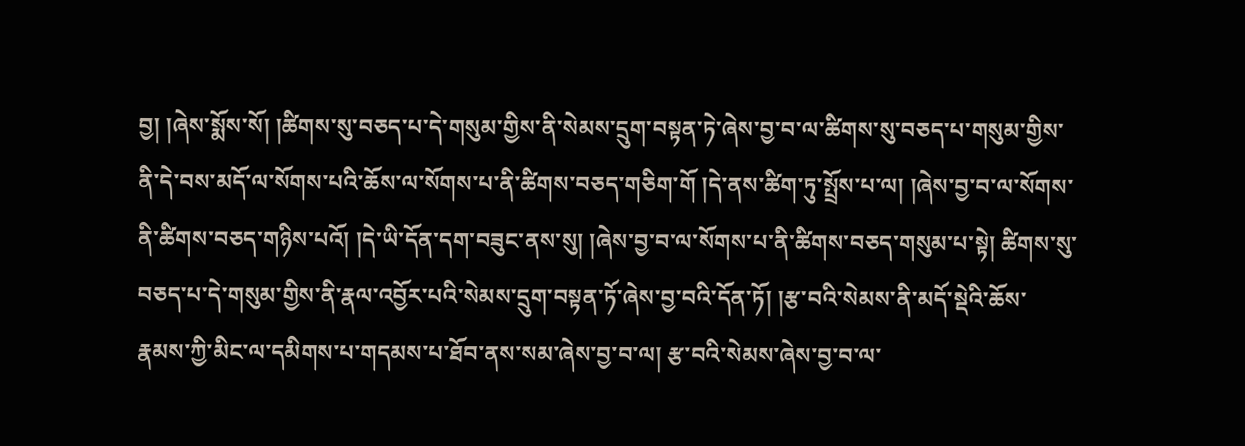བྱ། །ཞེས་སྨོས་སོ། །ཚིགས་སུ་བཅད་པ་དེ་གསུམ་གྱིས་ནི་སེམས་དྲུག་བསྟན་ཏེ་ཞེས་བྱ་བ་ལ་ཚིགས་སུ་བཅད་པ་གསུམ་གྱིས་ནི་དེ་བས་མདོ་ལ་སོགས་པའི་ཆོས་ལ་སོགས་པ་ནི་ཚིགས་བཅད་གཅིག་གོ །དེ་ནས་ཚིག་ཏུ་སྤྲོས་པ་ལ། །ཞེས་བྱ་བ་ལ་སོགས་ནི་ཚིགས་བཅད་གཉིས་པའོ། །དེ་ཡི་དོན་དག་བཟུང་ནས་སུ། །ཞེས་བྱ་བ་ལ་སོགས་པ་ནི་ཚིགས་བཅད་གསུམ་པ་སྟེ། ཚིགས་སུ་བཅད་པ་དེ་གསུམ་གྱིས་ནི་རྣལ་འབྱོར་པའི་སེམས་དྲུག་བསྟན་ཏོ་ཞེས་བྱ་བའི་དོན་ཏོ། །རྩ་བའི་སེམས་ནི་མདོ་སྡེའི་ཆོས་རྣམས་ཀྱི་མིང་ལ་དམིགས་པ་གདམས་པ་ཐོབ་ནས་སམ་ཞེས་བྱ་བ་ལ། རྩ་བའི་སེམས་ཞེས་བྱ་བ་ལ་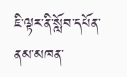ཇི་ལྟར་ནི་སློབ་དཔོན་ནམ་མཁན་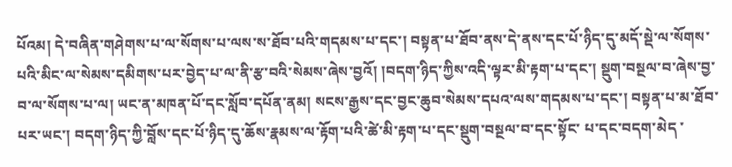པོའམ། དེ་བཞིན་གཤེགས་པ་ལ་སོགས་པ་ལས་ས་ཐོབ་པའི་གདམས་པ་དང་། བསྟན་པ་ཐོབ་ནས་དེ་ནས་དང་པོ་ཉིད་དུ་མདོ་སྡེ་ལ་སོགས་པའི་མིང་ལ་སེམས་དམིགས་པར་བྱེད་པ་ལ་ནི་རྩ་བའི་སེམས་ཞེས་བྱའོ། །བདག་ཉིད་ཀྱིས་འདི་ལྟར་མི་རྟག་པ་དང་། སྡུག་བསྔལ་བ་ཞེས་བྱ་བ་ལ་སོགས་པ་ལ། ཡང་ན་མཁན་པོ་དང་སློབ་དཔོན་ནམ། སངས་རྒྱས་དང་བྱང་ཆུབ་སེམས་དཔའ་ལས་གདམས་པ་དང་། བསྟན་པ་མ་ཐོབ་པར་ཡང་། བདག་ཉིད་ཀྱི་བློས་དང་པོ་ཉིད་དུ་ཆོས་རྣམས་ལ་རྟོག་པའི་ཚེ་མི་རྟག་པ་དང་སྡུག་བསྔལ་བ་དང་སྟོང་ པ་དང་བདག་མེད ་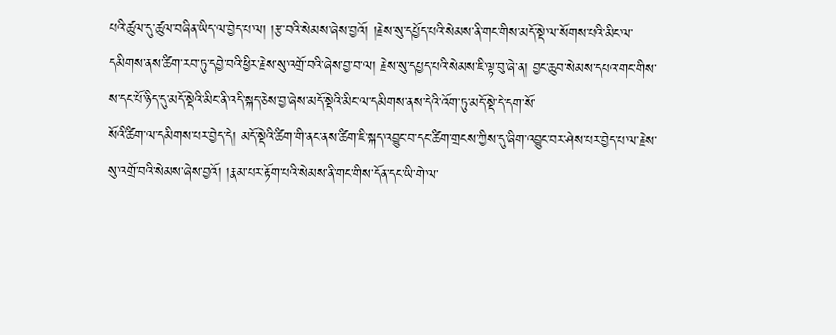པའི་ཚུལ་དུ་ཚུལ་བཞིན་ཡིད་ལ་བྱེད་པ་ལ། །རྩ་བའི་སེམས་ཞེས་བྱའོ། །རྗེས་སུ་དཔྱོད་པའི་སེམས་ནི་གང་གིས་མདོ་སྡེ་ལ་སོགས་པའི་མིང་ལ་དམིགས་ནས་ཚིག་རབ་ཏུ་དབྱེ་བའི་ཕྱིར་རྗེས་སུ་འགྲོ་བའི་ཞེས་བྱ་བ་ལ། རྗེས་སུ་དཔྱད་པའི་སེམས་ཇི་ལྟ་བུ་ཞེ་ན། བྱང་ཆུབ་སེམས་དཔའ་གང་གིས་ས་དང་པོ་ཉིད་དུ་མདོ་སྡེའི་མིང་ནི་འདི་སྐད་ཅེས་བྱ་ཞེས་མདོ་སྡེའི་མིང་ལ་དམིགས་ནས་དེའི་འོག་ཏུ་མདོ་སྡེ་དེ་དག་སོ་
སོའི་ཚིག་ལ་དམིགས་པར་བྱེད་དེ། མདོ་སྡེའི་ཚིག་གི་ནང་ནས་ཚིག་ཇི་སྐད་འབྱུང་བ་དང་ཚིག་གྲངས་ཀྱིས་དུ་ཞིག་འབྱུང་བར་ཤེས་པར་བྱེད་པ་ལ་རྗེས་སུ་འགྲོ་བའི་སེམས་ཞེས་བྱའོ། །རྣམ་པར་རྟོག་པའི་སེམས་ནི་གང་གིས་དོན་དང་ཡི་གེ་ལ་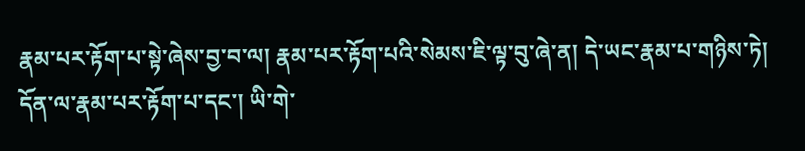རྣམ་པར་རྟོག་པ་སྟེ་ཞེས་བྱ་བ་ལ། རྣམ་པར་རྟོག་པའི་སེམས་ཇི་ལྟ་བུ་ཞེ་ན། དེ་ཡང་རྣམ་པ་གཉིས་ཏེ། དོན་ལ་རྣམ་པར་རྟོག་པ་དང་། ཡི་གེ་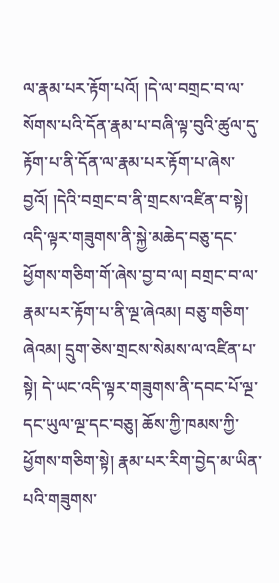ལ་རྣམ་པར་རྟོག་པའོ། །དེ་ལ་བགྲང་བ་ལ་སོགས་པའི་དོན་རྣམ་པ་བཞི་ལྟ་བུའི་ཚུལ་དུ་རྟོག་པ་ནི་དོན་ལ་རྣམ་པར་རྟོག་པ་ཞེས་བྱའོ། །དེའི་བགྲང་བ་ནི་གྲངས་འཛིན་བ་སྟེ། འདི་ལྟར་གཟུགས་ནི་སྐྱེ་མཆེད་བཅུ་དང་ཕྱོགས་གཅིག་གོ་ཞེས་བྱ་བ་ལ། བགྲང་བ་ལ་རྣམ་པར་རྟོག་པ་ནི་ལྔ་ཞེའམ། བཅུ་གཅིག་ཞེའམ། དྲུག་ཅེས་གྲངས་སེམས་ལ་འཛིན་པ་སྟེ། དེ་ཡང་འདི་ལྟར་གཟུགས་ནི་དབང་པོ་ལྔ་དང་ཡུལ་ལྔ་དང་བཅུ། ཆོས་ཀྱི་ཁམས་ཀྱི་ཕྱོགས་གཅིག་སྟེ། རྣམ་པར་རིག་བྱེད་མ་ཡིན་པའི་གཟུགས་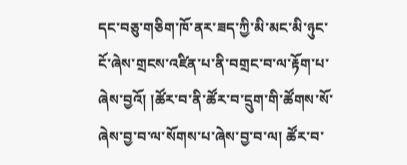དང་བཅུ་གཅིག་ཁོ་ནར་ཟད་ཀྱི་མི་མང་མི་ཉུང་ངོ་ཞེས་གྲངས་འཛིན་པ་ནི་བགྲང་བ་ལ་རྟོག་པ་ཞེས་བྱའོ། །ཚོར་བ་ནི་ཚོར་བ་དྲུག་གི་ཚོགས་སོ་ཞེས་བྱ་བ་ལ་སོགས་པ་ཞེས་བྱ་བ་ལ། ཚོར་བ་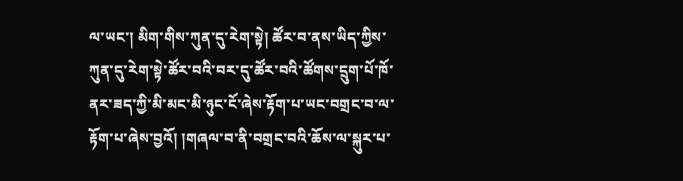ལ་ཡང་། མིག་གིས་ཀུན་དུ་རེག་སྟེ། ཚོར་བ་ནས་ཡིད་ཀྱིས་ཀུན་དུ་རེག་སྟེ་ཚོར་བའི་བར་དུ་ཚོར་བའི་ཚོགས་དྲུག་པོ་ཁོ་ནར་ཟད་ཀྱི་མི་མང་མི་ཉུང་ངོ་ཞེས་རྟོག་པ་ཡང་བགྲང་བ་ལ་རྟོག་པ་ཞེས་བྱའོ། །གཞལ་བ་ནི་བགྲང་བའི་ཆོས་ལ་སྐུར་པ་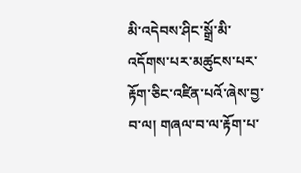མི་འདེབས་ཤིང་སྒྲོ་མི་འདོགས་པར་མཚུངས་པར་རྟོག་ཅིང་འཛིན་པའོ་ཞེས་བྱ་བ་ལ། གཞལ་བ་ལ་རྟོག་པ་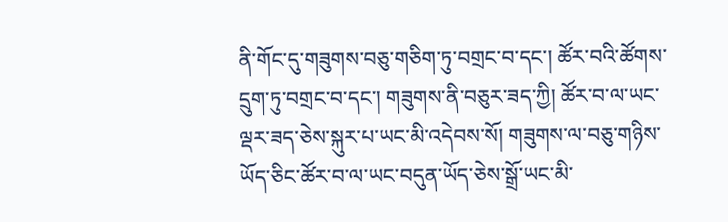ནི་གོང་དུ་གཟུགས་བཅུ་གཅིག་ཏུ་བགྲང་བ་དང་། ཚོར་བའི་ཚོགས་དྲུག་ཏུ་བགྲང་བ་དང་། གཟུགས་ནི་བཅུར་ཟད་ཀྱི། ཚོར་བ་ལ་ཡང་ལྡར་ཟད་ཅེས་སྐུར་པ་ཡང་མི་འདེབས་སོ། གཟུགས་ལ་བཅུ་གཉིས་ཡོད་ཅིང་ཚོར་བ་ལ་ཡང་བདུན་ཡོད་ཅེས་སྒྲོ་ཡང་མི་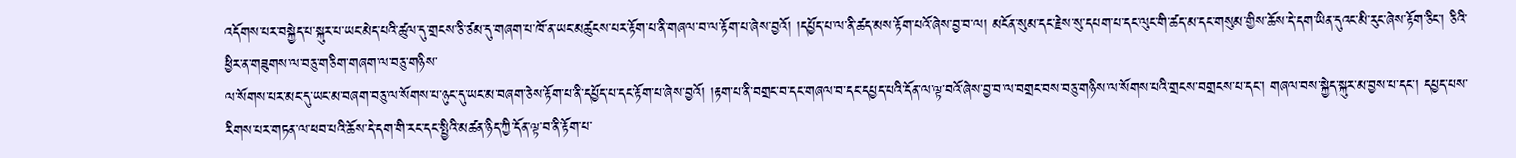འདོགས་པར་བསྐྱེད་པ་སྐུར་པ་ཡང་མེད་པའི་ཚུལ་དུ་གྲངས་ཅི་ཙམ་དུ་གཞག་པ་ཁོ་ན་ཡང་མཚུངས་པར་རྟོག་པ་ནི་གཞལ་བ་ལ་རྟོག་པ་ཞེས་བྱའོ། །དཔྱོད་པ་ལ་ནི་ཚད་མས་རྟོག་པའོ་ཞེས་བྱ་བ་ལ། མངོན་སུམ་དང་རྗེས་སུ་དཔག་པ་དང་ལུང་གི་ཚད་མ་དང་གསུམ་གྱིས་ཆོས་དེ་དག་ཡིན་དུའང་མི་རུང་ཞེས་རྟོག་ཅིང་། ཅིའི་ཕྱིར་ན་གཟུགས་ལ་བཅུ་གཅིག་གཞག་ལ་བཅུ་གཉིས་
ལ་སོགས་པར་མང་དུ་ཡང་མ་བཞག་བཅུ་ལ་སོགས་པ་ཉུང་དུ་ཡང་མ་བཞག་ཅེས་རྟོག་པ་ནི་དཔྱོད་པ་དང་རྟོག་པ་ཞེས་བྱའོ། །རྟག་པ་ནི་བགྲང་བ་དང་གཞལ་བ་དང་དཔྱད་པའི་དོན་ལ་ལྟ་བའོ་ཞེས་བྱ་བ་ལ་བགྲང་བས་བཅུ་གཉིས་ལ་སོགས་པའི་གྲངས་བགྲངས་པ་དང་། གཞལ་བས་སྐྱེད་སྐུར་མ་བྱས་པ་དང་། དཔྱད་པས་རིགས་པར་གཏན་ལ་ཕབ་པའི་ཆོས་དེ་དག་གི་རང་དང་སྤྱིའི་མཚན་ཉིད་ཀྱི་དོན་ལྟ་བ་ནི་རྟོག་པ་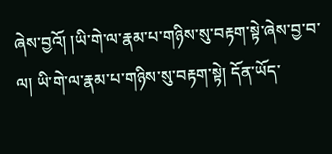ཞེས་བྱའོ། །ཡི་གེ་ལ་རྣམ་པ་གཉིས་སུ་བརྟག་སྟེ་ཞེས་བྱ་བ་ལ། ཡི་གེ་ལ་རྣམ་པ་གཉིས་སུ་བརྟག་སྟེ། དོན་ཡོད་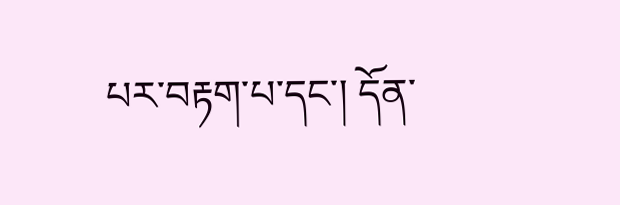པར་བརྟག་པ་དང་། དོན་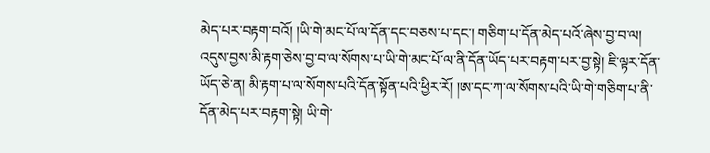མེད་པར་བརྟག་བའོ། །ཡི་གེ་མང་པོ་ལ་དོན་དང་བཅས་པ་དང་། གཅིག་པ་དོན་མེད་པའོ་ཞེས་བྱ་བ་ལ། འདུས་བྱས་མི་རྟག་ཅེས་བྱ་བ་ལ་སོགས་པ་ཡི་གེ་མང་པོ་ལ་ནི་དོན་ཡོད་པར་བརྟག་པར་བྱ་སྟེ། ཇི་ལྟར་དོན་ཡོད་ཅེ་ན། མི་རྟག་པ་ལ་སོགས་པའི་དོན་སྟོན་པའི་ཕྱིར་རོ། །ཨ་དང་ཀ་ལ་སོགས་པའི་ཡི་གེ་གཅིག་པ་ནི་དོན་མེད་པར་བརྟག་སྟེ། ཡི་གེ་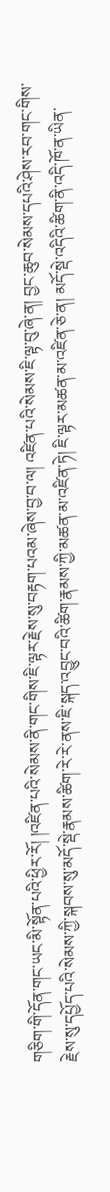གཅིག་གི་དོན་གང་ཡང་མི་སྟོན་པའི་ཕྱིར་རོ། །འཛིན་པའི་སེམས་ནི་གང་གིས་ཇི་ལྟར་རྗེས་སུ་བརྟག་པའམ་ཞེས་བྱ་བ་ལ། འཛིན་པའི་སེམས་ཇི་ལྟ་བུ་ཞེ་ན། བྱང་ཆུབ་སེམས་དཔའི་ཤེས་རབ་གང་གིས་རྗེས་སུ་དཔྱོད་པའི་སེམས་ཀྱི་སྐབས་སུ་མདོ་སྡེ་རྣམས་ཚིག་རེ་རེ་ནས་ཇི་སྐད་འབྱུང་བའི་ཚིག་རྣམས་ཀྱི་མཚན་མ་འཛིན་ཏེ། ཇི་ལྟར་མཚན་མ་འཛིན་ཅེ་ན། མདོ་སྡེ་འདིའི་ཚིག་ནི་འདི་ཁོ་ན་ཡིན་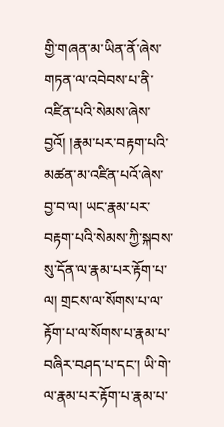གྱི་གཞན་མ་ཡིན་ནོ་ཞེས་གཏན་ལ་འབེབས་པ་ནི་འཛིན་པའི་སེམས་ཞེས་བྱའོ། །རྣམ་པར་བརྟག་པའི་མཚན་མ་འཛིན་པའོ་ཞེས་བྱ་བ་ལ། ཡང་རྣམ་པར་བརྟག་པའི་སེམས་ཀྱི་སྐབས་སུ་དོན་ལ་རྣམ་པར་རྟོག་པ་ལ། གྲངས་ལ་སོགས་པ་ལ་རྟོག་པ་ལ་སོགས་པ་རྣམ་པ་བཞིར་བཤད་པ་དང་། ཡི་གེ་ལ་རྣམ་པར་རྟོག་པ་རྣམ་པ་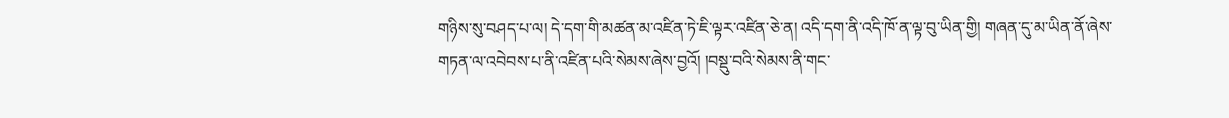གཉིས་སུ་བཤད་པ་ལ། དེ་དག་གི་མཚན་མ་འཛིན་ཏེ་ཇི་ལྟར་འཛིན་ཅེ་ན། འདི་དག་ནི་འདི་ཁོ་ན་ལྟ་བུ་ཡིན་གྱི། གཞན་དུ་མ་ཡིན་ནོ་ཞེས་གཏན་ལ་འབེབས་པ་ནི་འཛིན་པའི་སེམས་ཞེས་བྱའོ། །བསྡུ་བའི་སེམས་ནི་གང་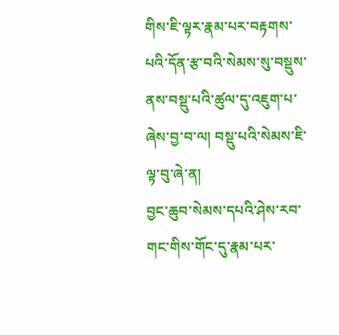གིས་ཇི་ལྟར་རྣམ་པར་བརྟགས་པའི་དོན་རྩ་བའི་སེམས་སུ་བསྡུས་ནས་བསྡུ་པའི་ཚུལ་དུ་འཇུག་པ་ཞེས་བྱ་བ་ལ། བསྡུ་པའི་སེམས་ཇི་ལྟ་བུ་ཞེ་ན།
བྱང་ཆུབ་སེམས་དཔའི་ཤེས་རབ་གང་གིས་གོང་དུ་རྣམ་པར་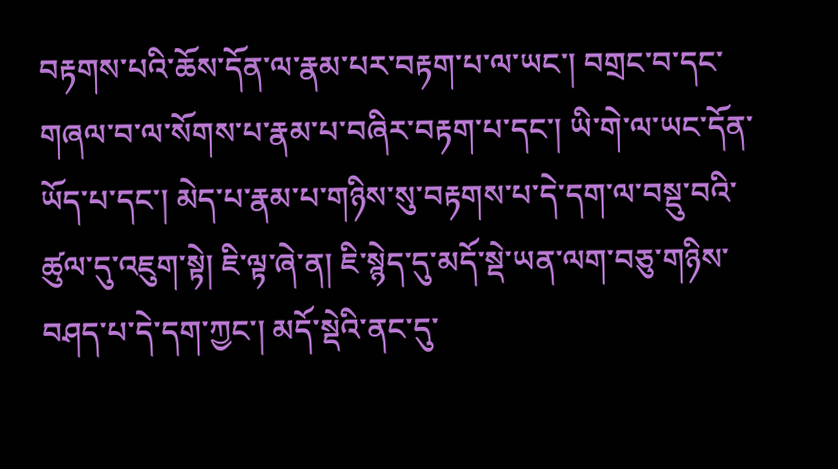བརྟགས་པའི་ཆོས་དོན་ལ་རྣམ་པར་བརྟག་པ་ལ་ཡང་། བགྲང་བ་དང་གཞལ་བ་ལ་སོགས་པ་རྣམ་པ་བཞིར་བརྟག་པ་དང་། ཡི་གེ་ལ་ཡང་དོན་ཡོད་པ་དང་། མེད་པ་རྣམ་པ་གཉིས་སུ་བརྟགས་པ་དེ་དག་ལ་བསྡུ་བའི་ཚུལ་དུ་འཇུག་སྟེ། ཇི་ལྟ་ཞེ་ན། ཇི་སྙེད་དུ་མདོ་སྡེ་ཡན་ལག་བཅུ་གཉིས་བཤད་པ་དེ་དག་ཀྱང་། མདོ་སྡེའི་ནང་དུ་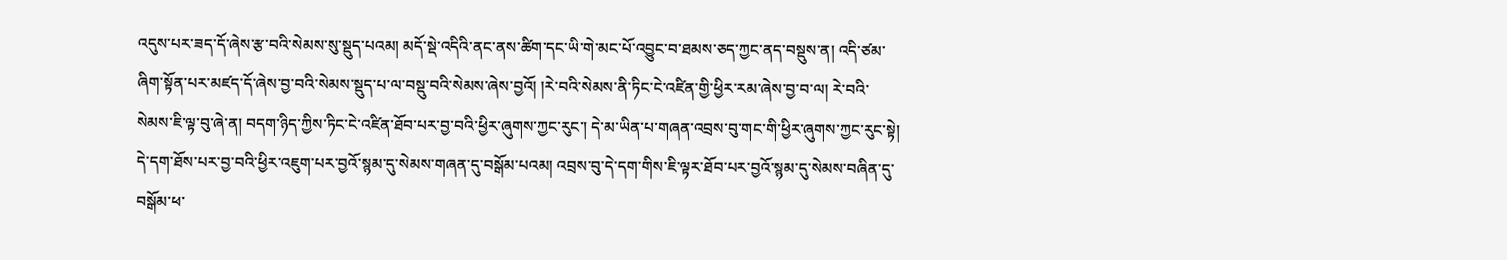འདུས་པར་ཟད་དོ་ཞེས་རྩ་བའི་སེམས་སུ་སྡུད་པའམ། མདོ་སྡེ་འདིའི་ནང་ནས་ཚིག་དང་ཡི་གེ་མང་པོ་འབྱུང་བ་ཐམས་ཅད་ཀྱང་ནད་བསྡུས་ན། འདི་ཙམ་ཞིག་སྟོན་པར་མཛད་དོ་ཞེས་བྱ་བའི་སེམས་སྡུད་པ་ལ་བསྡུ་བའི་སེམས་ཞེས་བྱའོ། །རེ་བའི་སེམས་ནི་ཏིང་ངེ་འཛིན་གྱི་ཕྱིར་རམ་ཞེས་བྱ་བ་ལ། རེ་བའི་སེམས་ཇི་ལྟ་བུ་ཞེ་ན། བདག་ཉིད་ཀྱིས་ཏིང་ངེ་འཛིན་ཐོབ་པར་བྱ་བའི་ཕྱིར་ཞུགས་ཀྱང་རུང་། དེ་མ་ཡིན་པ་གཞན་འབྲས་བུ་གང་གི་ཕྱིར་ཞུགས་ཀྱང་རུང་སྟེ། དེ་དག་ཐོས་པར་བྱ་བའི་ཕྱིར་འཇུག་པར་བྱའོ་སྙམ་དུ་སེམས་གཞན་དུ་བསྒོམ་པའམ། འབྲས་བུ་དེ་དག་གིས་ཇི་ལྟར་ཐོབ་པར་བྱའོ་སྙམ་དུ་སེམས་བཞིན་དུ་བསྒོམ་ཕ་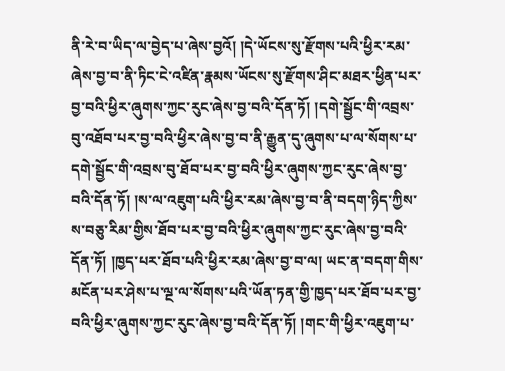ནི་རེ་བ་ཡིད་ལ་བྱེད་པ་ཞེས་བྱའོ། །དེ་ཡོངས་སུ་རྫོགས་པའི་ཕྱིར་རམ་ཞེས་བྱ་བ་ནི་ཏིང་ངེ་འཛིན་རྣམས་ཡོངས་སུ་རྫོགས་ཤིང་མཐར་ཕྱིན་པར་བྱ་བའི་ཕྱིར་ཞུགས་ཀྱང་རུང་ཞེས་བྱ་བའི་དོན་ཏོ། །དགེ་སྦྱོང་གི་འབྲས་བུ་འཐོབ་པར་བྱ་བའི་ཕྱིར་ཞེས་བྱ་བ་ནི་རྒྱུན་དུ་ཞུགས་པ་ལ་སོགས་པ་དགེ་སྦྱོང་གི་འབྲས་བུ་ཐོབ་པར་བྱ་བའི་ཕྱིར་ཞུགས་ཀྱང་རུང་ཞེས་བྱ་བའི་དོན་ཏོ། །ས་ལ་འཇུག་པའི་ཕྱིར་རམ་ཞེས་བྱ་བ་ནི་བདག་ཉིད་ཀྱིས་ས་བཅུ་རིམ་གྱིས་ཐོབ་པར་བྱ་བའི་ཕྱིར་ཞུགས་ཀྱང་རུང་ཞེས་བྱ་བའི་དོན་ཏོ། །ཁྱད་པར་ཐོབ་པའི་ཕྱིར་རམ་ཞེས་བྱ་བ་ལ། ཡང་ན་བདག་གིས་མངོན་པར་ཤེས་པ་ལྔ་ལ་སོགས་པའི་ཡོན་ཏན་གྱི་ཁྱད་པར་ཐོབ་པར་བྱ་བའི་ཕྱིར་ཞུགས་ཀྱང་རུང་ཞེས་བྱ་བའི་དོན་ཏོ། །གང་གི་ཕྱིར་འཇུག་པ་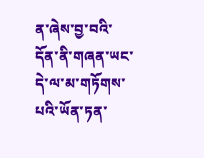ན་ཞེས་བྱ་བའི་དོན་ནི་གཞན་ཡང་དེ་ལ་མ་གཏོགས་པའི་ཡོན་ཏན་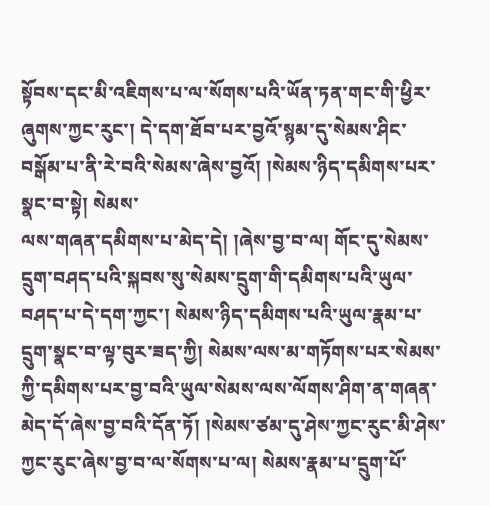སྟོབས་དང་མི་འཇིགས་པ་ལ་སོགས་པའི་ཡོན་ཏན་གང་གི་ཕྱིར་ཞུགས་ཀྱང་རུང་། དེ་དག་ཐོབ་པར་བྱའོ་སྙམ་དུ་སེམས་ཤིང་བསྒོམ་པ་ནི་རེ་བའི་སེམས་ཞེས་བྱའོ། །སེམས་ཉིད་དམིགས་པར་སྣང་བ་སྟེ། སེམས་
ལས་གཞན་དམིགས་པ་མེད་དེ། །ཞེས་བྱ་བ་ལ། གོང་དུ་སེམས་དྲུག་བཤད་པའི་སྐབས་སུ་སེམས་དྲུག་གི་དམིགས་པའི་ཡུལ་བཤད་པ་དེ་དག་ཀྱང་། སེམས་ཉིད་དམིགས་པའི་ཡུལ་རྣམ་པ་དྲུག་སྣང་བ་ལྟ་བུར་ཟད་ཀྱི། སེམས་ལས་མ་གཏོགས་པར་སེམས་ཀྱི་དམིགས་པར་བྱ་བའི་ཡུལ་སེམས་ལས་ལོགས་ཤིག་ན་གཞན་མེད་དོ་ཞེས་བྱ་བའི་དོན་ཏོ། །སེམས་ཙམ་དུ་ཤེས་ཀྱང་རུང་མི་ཤེས་ཀྱང་རུང་ཞེས་བྱ་བ་ལ་སོགས་པ་ལ། སེམས་རྣམ་པ་དྲུག་པོ་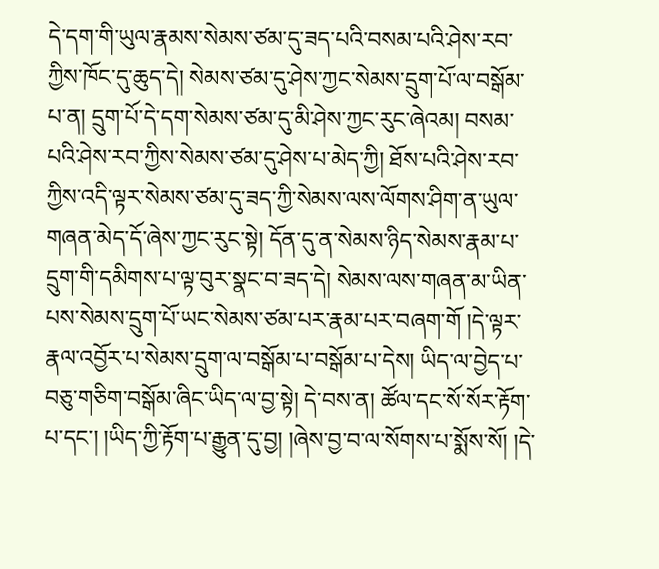དེ་དག་གི་ཡུལ་རྣམས་སེམས་ཙམ་དུ་ཟད་པའི་བསམ་པའི་ཤེས་རབ་ཀྱིས་ཁོང་དུ་ཆུད་དེ། སེམས་ཙམ་དུ་ཤེས་ཀྱང་སེམས་དྲུག་པོ་ལ་བསྒོམ་པ་ན། དྲུག་པོ་དེ་དག་སེམས་ཙམ་དུ་མི་ཤེས་ཀྱང་རུང་ཞེའམ། བསམ་པའི་ཤེས་རབ་ཀྱིས་སེམས་ཙམ་དུ་ཤེས་པ་མེད་ཀྱི། ཐོས་པའི་ཤེས་རབ་ཀྱིས་འདི་ལྟར་སེམས་ཙམ་དུ་ཟད་ཀྱི་སེམས་ལས་ལོགས་ཤིག་ན་ཡུལ་གཞན་མེད་དོ་ཞེས་ཀྱང་རུང་སྟེ། དོན་དུ་ན་སེམས་ཉིད་སེམས་རྣམ་པ་དྲུག་གི་དམིགས་པ་ལྟ་བུར་སྣང་བ་ཟད་དེ། སེམས་ལས་གཞན་མ་ཡིན་པས་སེམས་དྲུག་པོ་ཡང་སེམས་ཙམ་པར་རྣམ་པར་བཞག་གོ །དེ་ལྟར་རྣལ་འབྱོར་པ་སེམས་དྲུག་ལ་བསྒོམ་པ་བསྒོམ་པ་དེས། ཡིད་ལ་བྱེད་པ་བཅུ་གཅིག་བསྒོམ་ཞིང་ཡིད་ལ་བྱ་སྟེ། དེ་བས་ན། ཚོལ་དང་སོ་སོར་རྟོག་པ་དང་། །ཡིད་ཀྱི་རྟོག་པ་རྒྱུན་དུ་བྱ། །ཞེས་བྱ་བ་ལ་སོགས་པ་སྨོས་སོ། །དེ་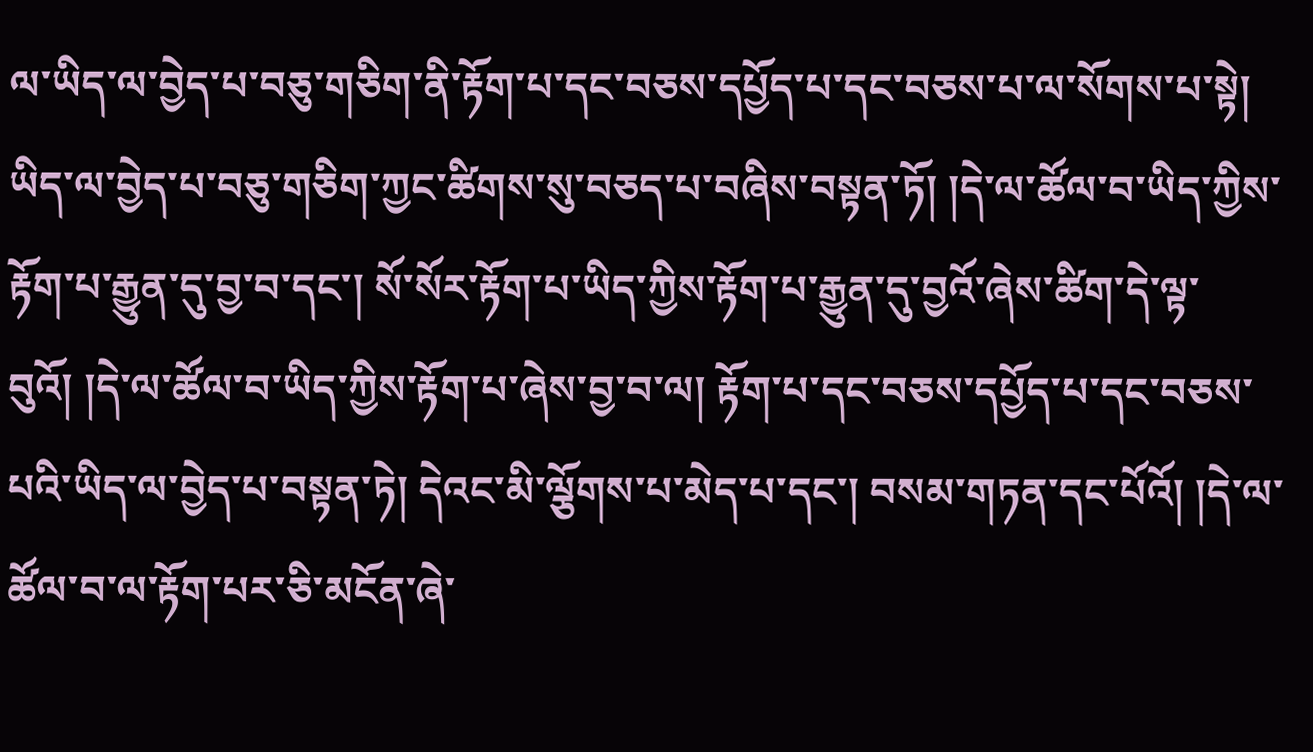ལ་ཡིད་ལ་བྱེད་པ་བཅུ་གཅིག་ནི་རྟོག་པ་དང་བཅས་དཔྱོད་པ་དང་བཅས་པ་ལ་སོགས་པ་སྟེ། ཡིད་ལ་བྱེད་པ་བཅུ་གཅིག་ཀྱང་ཚིགས་སུ་བཅད་པ་བཞིས་བསྟན་ཏོ། །དེ་ལ་ཚོལ་བ་ཡིད་ཀྱིས་རྟོག་པ་རྒྱུན་དུ་བྱ་བ་དང་། སོ་སོར་རྟོག་པ་ཡིད་ཀྱིས་རྟོག་པ་རྒྱུན་དུ་བྱའོ་ཞེས་ཚིག་དེ་ལྟ་བུའོ། །དེ་ལ་ཚོལ་བ་ཡིད་ཀྱིས་རྟོག་པ་ཞེས་བྱ་བ་ལ། རྟོག་པ་དང་བཅས་དཔྱོད་པ་དང་བཅས་པའི་ཡིད་ལ་བྱེད་པ་བསྟན་ཏེ། དེའང་མི་ལྕོགས་པ་མེད་པ་དང་། བསམ་གཏན་དང་པོའོ། །དེ་ལ་ཚོལ་བ་ལ་རྟོག་པར་ཅི་མངོན་ཞེ་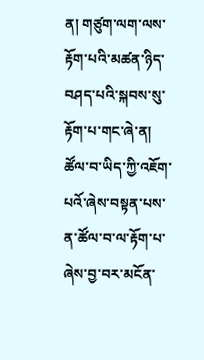ན། གཙུག་ལག་ལས་རྟོག་པའི་མཚན་ཉིད་བཤད་པའི་སྐབས་སུ་རྟོག་པ་གང་ཞེ་ན། ཚོལ་བ་ཡིད་ཀྱི་འཇོག་པའོ་ཞེས་བསྟན་པས་ན་ཚོལ་བ་ལ་རྟོག་པ་ཞེས་བྱ་བར་མངོན་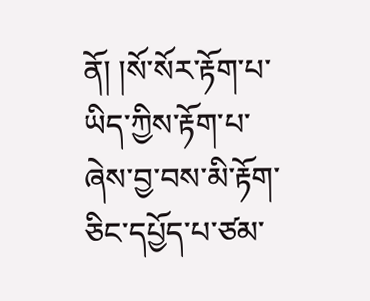ནོ། །སོ་སོར་རྟོག་པ་ཡིད་ཀྱིས་རྟོག་པ་ཞེས་བྱ་བས་མི་རྟོག་ཅིང་དཔྱོད་པ་ཙམ་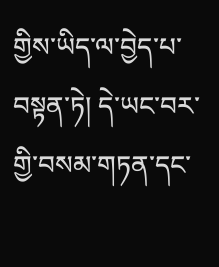གྱིས་ཡིད་ལ་བྱེད་པ་བསྟན་ཏེ། དེ་ཡང་བར་གྱི་བསམ་གཏན་དང་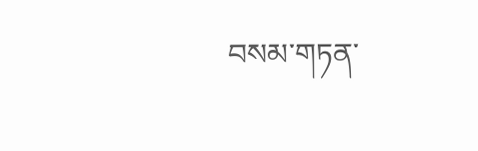བསམ་གཏན་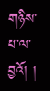གཉིས་པ་ལ་བྱའོ། །